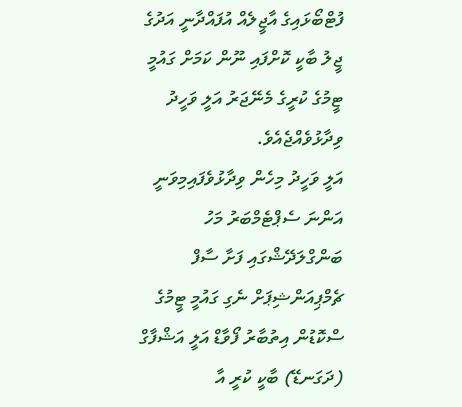ފުޓްބޯޅައިގެ އާޖީލެއް އުފައްދާނީ އަދުގެ ޖީލު ބާކީ ކޮށްފައި ނޫން ކަމަށް ގައުމީ ޓީމުގެ ކުރީގެ މެނޭޖަރު އަލީ ވަހީދު ވިދާޅުވެއްޖެއެވެ.
އަލީ ވަހީދު މިހެން ވިދާޅުވެފައިމިވަނީ އަންނަ ސެޕްޓެމްބަރު މަހު ބަންގްލަދޭޝްގައި ފަށާ ސާފް ޗެމްޕިއަންޝިޕަށް ނެގި ގައުމީ ޓީމުގެ ސްކޮޑުން އިތުބާރު ފޯވާޑް އަލީ އަޝްފާގް (ދަގަނޑޭ) ބާކީ ކުރީ އާ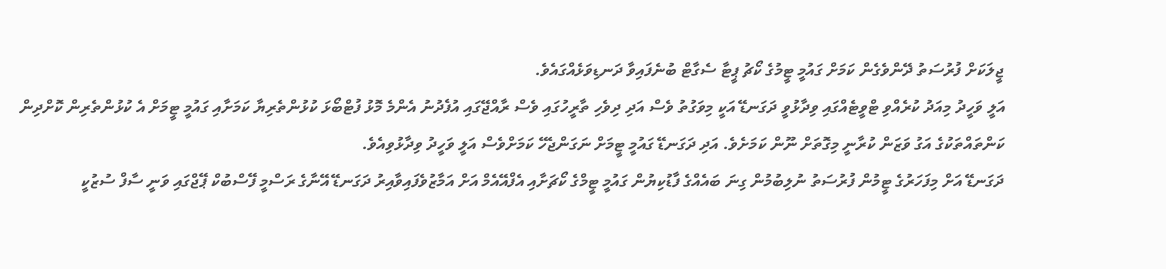ޖީލަކަށް ފުރުސަތު ދޭންވެގެން ކަމަށް ގައުމީ ޓީމުގެ ކޯޗު ޕީޓާ ސެގާޓް ބުނެފައިވާ ދަނޑިވަޅެއްގައެވެ.
އަލީ ވަހީދު މިއަދު ކުރެއްވި ޓްވީޓެއްގައި ވިދާޅުވީ ދަގަނޑޭ އަކީ މިވަގުތު ވެސް އަދި ދިވެހި ތާރީހުގައި ވެސް ރާއްޖޭގައި އުފެދުނު އެންމެ މޮޅު ފުޓްބޯޅަ ކުޅުންތެރިޔާ ކަމަށާއި ގައުމީ ޓީމަށް އެ ކުޅުންތެރިން ކޮށްދިން ކަންތައްތަކުގެ އަގު ވަޒަން ކުރާނީ މިގޮތަށް ނޫން ކަމަށެވެ. އަދި ދަގަނޑޭ ގައުމީ ޓީމަށް ނަގަންޖެހޭ ކަމަށްވެސް އަލީ ވަހީދު ވިދާޅުވިއެވެ.
ދަގަނޑޭ އަށް މިފަހަރުގެ ޓީމުން ފުރުސަތު ނުލިބުމުން ގިނަ ބައެއްގެ ފާޑުކިޔުން ގައުމީ ޓީމްގެ ކޯޗަށާއި އެފްއޭއެމް އަށް އަމާޒުވެފައިވާއިރު ދަގަނޑޭ އޭނާގެ ރަސްމީ ފޭސްބުކް ޕޭޖްގައި ވަނީ ސާފް ސުޒުކީ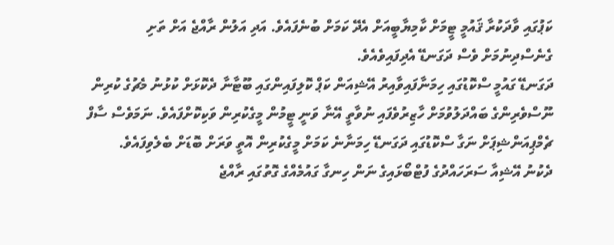ކަޕުގައި ވާދަކުރާ ޤައުމީ ޓީމަށް ކާމިޔާބީއަށް އެދޭ ކަމަށް ބުނެފައެވެ. އަދި އަލުން ރާއްޖެ އަށް ތަށި ގެނެސްދިނުމަށް ވެސް ދަގަނޑޭ އެދިފައިވެއެވެ.
ދަގަނޑޭ ގައުމީ ސްކޮޑުގައި ހިމަނާފައިވާއިރު އޭޝިއަން ކަޕް ކޮލިފައިންގައި ބޫޓާނާ ދެކޮޅަށް ކުޅުނު މެޗުގެ ކުރިން ނޫސްވެރިންގެ ބައްދަލުވުމަށް ހާޒިރުވެފައި ނުވާތީ އޭނާ ވަނީ ޓީމުން މީގެކުރިން ވަކިކޮށްފައެވެ. ނަމަވެސް ސާފް ޗެމްޕިއަންޝިޕަށް ނަގާ ސްކޮޑުގައި ދަގަނޑޭ ހިމަނާނެ ކަމަށް މީގެކުރިން އޮތީ ވަރަށް ބޮޑަށް ބެލެވިފައެވެ.
ދެކުނު އޭޝިއާ ސަރަހައްދުގެ ފުޓްބޯޅައިގެ ނަން ހިނގާ ގައުމެއްގެ ގޮތުގައި ރާއްޖެ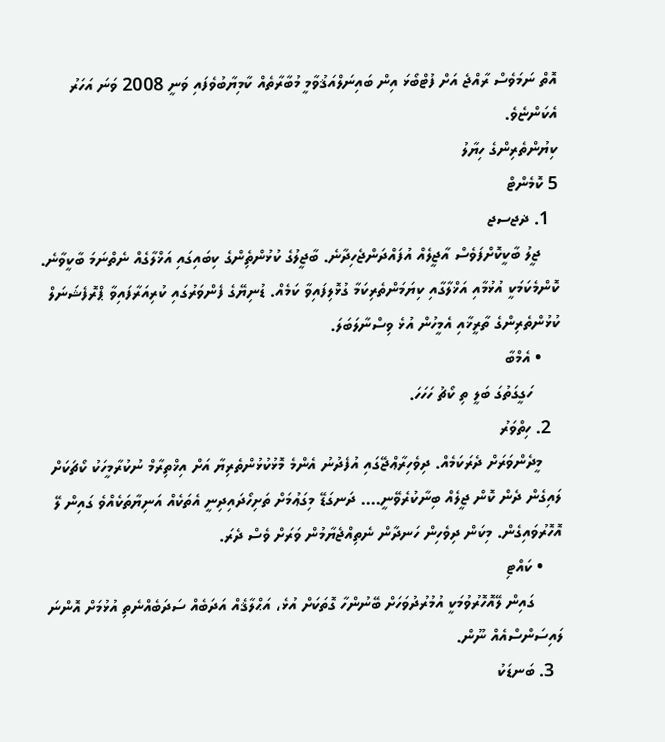އޮތް ނަމަވެސް ރާއްޖެ އަށް ފުޓްބޯޅަ އިން ބައިނަލްއަޤުވާމީ މުބާރާތެއް ކާމިޔާބުވެފައި ވަނީ 2008 ވަނަ އަހަރު އެކަންޏެވެ.
ކިޔުންތެރިންގެ ހިޔާލު
5 ކޮމެންޓް
  1. ޛޖސޖ
    ޖީލު ބާކީކޮށްފަވެސް އާޖީލެއް އުފައްދަންޖެހިދާނެ. ބާޖީލުގެ ކުޅުންތެިންގެ ކިބައިގައި އަޚްލާގެއް ނެތްނަމަ ބާކީވާނެ. ކޮންމެކަމަކީ އުޅުމާއި އަޚްލާގާއި ކިޔަމަންތެރިކަމާ ގުޅޮލިފައިވާ ކަމެއް. ޑުނިޔޭގެ ފެންވަރުގައި ކުރިއަރާފައިވާ ޕްރޮފެޝަނަލް ކުޅުންތެރިންގެ ތާރީޚާއި އެމީހުން އުޅެ ވިސްނާލަބަލަ.
    • އެމްބާ
      ހަގީގަތުގަ ބަލީ ތި ކޯޗު ހަހަހަ.
  2. ހިތްވަރު
    މީދެންވަރަށް ދެރަކަމެއް. ދިވެހިރާޢްޖޭގައި އުފެދުނު އެންމެ މޮޅުކުޅުންތެރިޔާ އަށް އިޚްތިރާމް ނުކުރާމީހަކު ކޯޗަކަށް ލައިގެން ދެން ކޮން ޖީލެއް ބިނާކުރެވޭނީ.... ދަނގަޑޭ މިގަޢުމަށް ތަށިހޯދައިދިނީ އެތަކެއް އަނިޔާތަކެއްވެ ގައިން ލޭ އޮހޮރުވައިގެން. މިކަން ދިވެހިން ހަނދާން ނެތިއްޖެޔާމުން ވަރަށް ވެސް ދެރަ.
    • ކައްޓި
      ގައިން ލޭއޮހޮރުވުމަކީ އުމުރުދުވަހަށް ބޭނުންހާ ގޮތަކަށް އުޅެ، އަޙްލާޤެއް އަދަބެއް ސަދަބެއްނެތި އުޅުމަށް އޮންނަ ލައިސަންސްއެއް ނޫން.
  3. ބަނޑަކު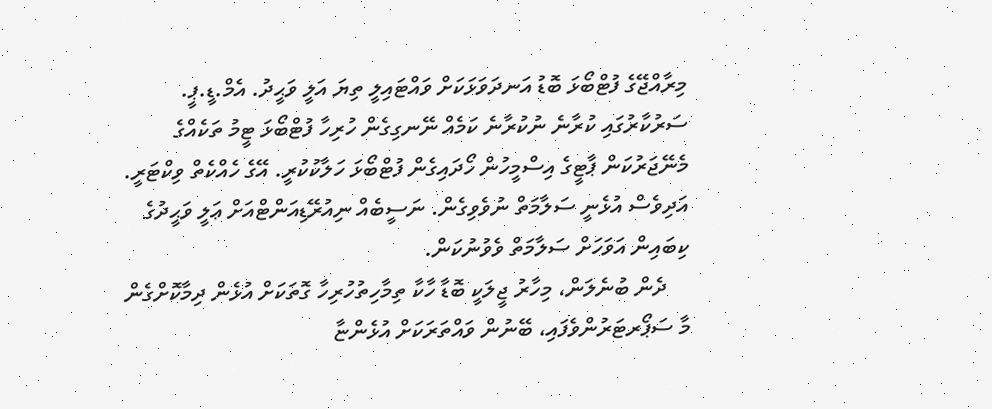މިރާއްޖޭގެ ފުޓްބޯޅަ ބޮޑު އަނދަވަޅަކަށް ވައްޓައިލީ ތިޔަ އަލީ ވަޙީދު. އެމް.ޑީ.ޕީ. ސަރުކާރުގައި ކުރާނެ ނުކުރާނެ ކަމެއް ނޭނގިގެން ހުރިހާ ފުޓްބޯޅަ ޓީމު ތަކެއްގެ މެނޭޖަރުކަން ޕާޓީގެ އިސްމީހުން ހޯދައިގެން ފުޓްބޯޅަ ހަލާކުކުރީ. އޭގެ ހެއްކެތް ވިކްޓަރީ. އަދިވެސް އުޅެނީ ސަލާމަތް ނުވެވިގެން. ނަސީބެއް ނިއުރޭޑިއަންޓްއަށް ޢަލީ ވަޙީދުގެ ކިބައިން އަވަހަށް ސަލާމަތް ވެވުނުކަން.
    ދެން ބުނެލަން، މިހާރު ޖީލަކީ ބޮޑާ ހާކާ ތިމާހިތުހުރިހާ ގޮތަކަށް އުޅެން ދިމާކޮށްގެން މާ ސަޕޯރޓަރުންވެފައި، ބޭނުން ވައްތަރަކަށް އުޅެންޏާ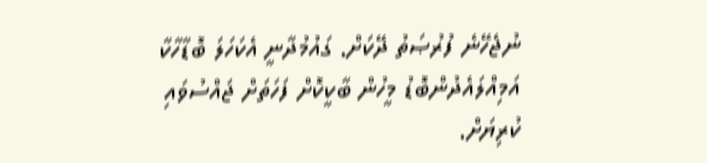ނުޖެހޭނެ ފުރުޞަތު ދޭކަށް. ގައުމުދާނީ އެކަހަލަ ބޮޑާހާކާ އަމިއްލައެދުންބޮޑު މީހުން ބާކީކޮށް ފަހަތަށް ޖައްސުވައި ކުރިޔަށް.